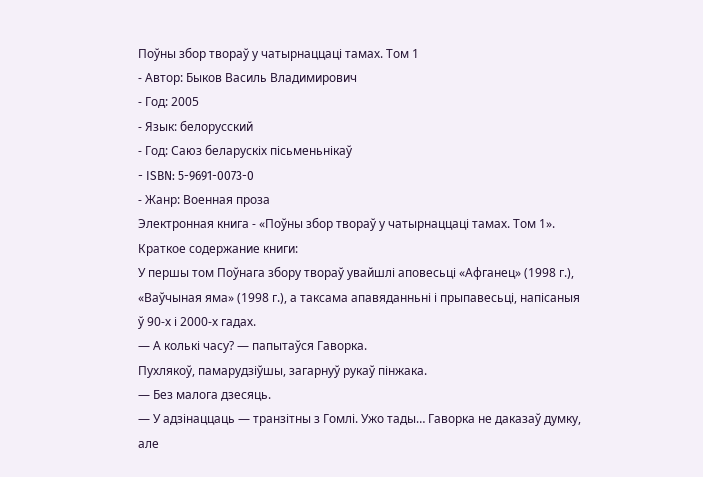Поўны збор твораў у чатырнаццаці тамах. Том 1
- Автор: Быков Василь Владимирович
- Год: 2005
- Язык: белорусский
- Год: Саюз беларускіх пісьменьнікаў
- ISBN: 5-9691-0073-0
- Жанр: Военная проза
Электронная книга - «Поўны збор твораў у чатырнаццаці тамах. Том 1». Краткое содержание книги:
У першы том Поўнага збору твораў увайшлі аповесьці «Афганец» (1998 г.), «Ваўчыная яма» (1998 г.), а таксама апавяданньні і прыпавесьці, напісаныя ў 90-х і 2000-х гадах.
— А колькі часу? — папытаўся Гаворка.
Пухлякоў, памарудзіўшы, загарнуў рукаў пінжака.
— Без малога дзесяць.
— У адзінаццаць — транзітны з Гомлі. Ужо тады… Гаворка не даказаў думку, але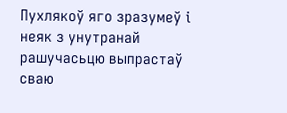Пухлякоў яго зразумеў і неяк з унутранай рашучасьцю выпрастаў сваю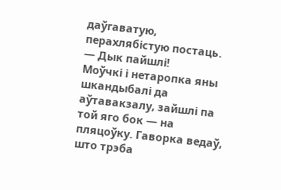даўгаватую, перахлябістую постаць.
— Дык пайшлі!
Моўчкі і нетаропка яны шкандыбалі да аўтавакзалу, зайшлі па той яго бок — на пляцоўку. Гаворка ведаў, што трэба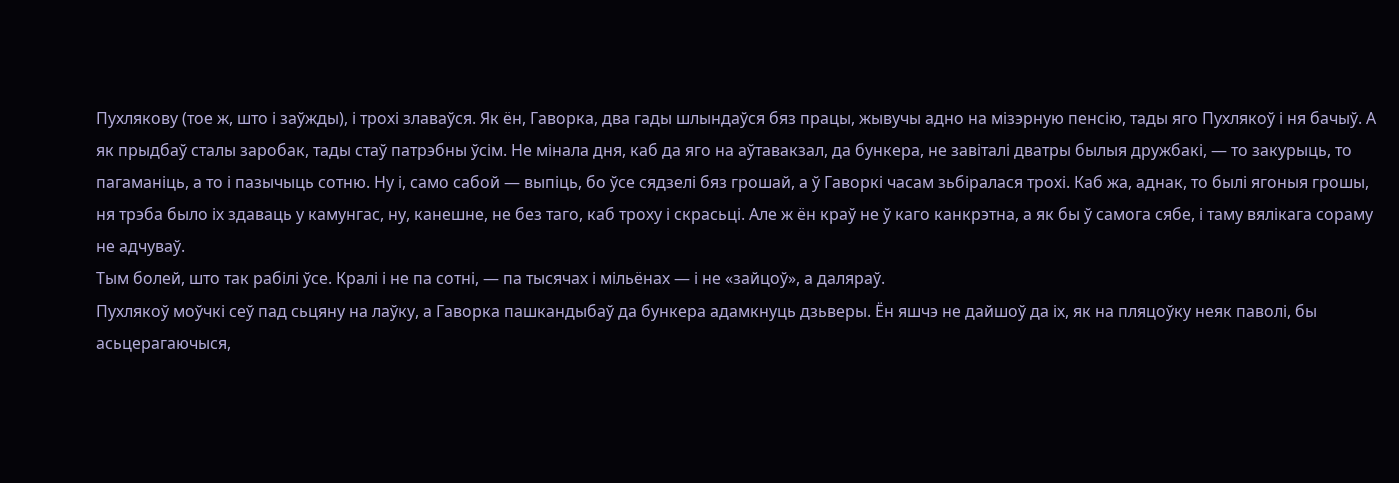Пухлякову (тое ж, што і заўжды), і трохі злаваўся. Як ён, Гаворка, два гады шлындаўся бяз працы, жывучы адно на мізэрную пенсію, тады яго Пухлякоў і ня бачыў. А як прыдбаў сталы заробак, тады стаў патрэбны ўсім. Не мінала дня, каб да яго на аўтавакзал, да бункера, не завіталі дватры былыя дружбакі, — то закурыць, то пагаманіць, а то і пазычыць сотню. Ну і, само сабой — выпіць, бо ўсе сядзелі бяз грошай, а ў Гаворкі часам зьбіралася трохі. Каб жа, аднак, то былі ягоныя грошы, ня трэба было іх здаваць у камунгас, ну, канешне, не без таго, каб троху і скрасьці. Але ж ён краў не ў каго канкрэтна, а як бы ў самога сябе, і таму вялікага сораму не адчуваў.
Тым болей, што так рабілі ўсе. Кралі і не па сотні, — па тысячах і мільёнах — і не «зайцоў», а даляраў.
Пухлякоў моўчкі сеў пад сьцяну на лаўку, а Гаворка пашкандыбаў да бункера адамкнуць дзьверы. Ён яшчэ не дайшоў да іх, як на пляцоўку неяк паволі, бы асьцерагаючыся,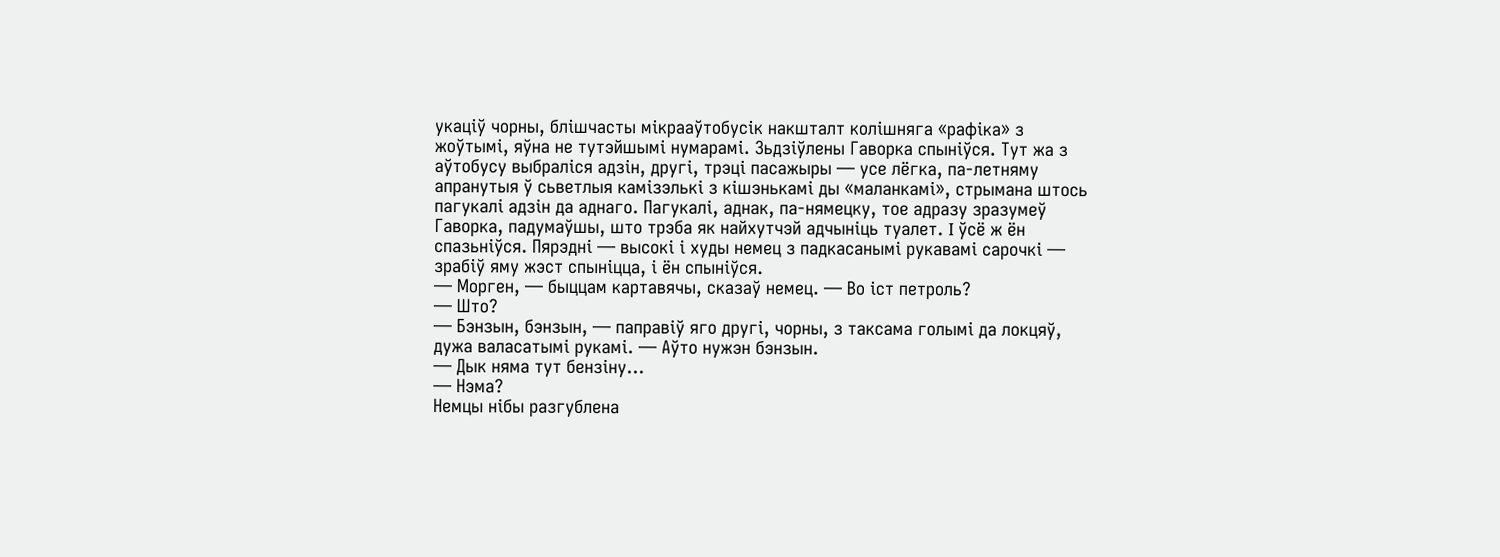укаціў чорны, блішчасты мікрааўтобусік накшталт колішняга «рафіка» з жоўтымі, яўна не тутэйшымі нумарамі. Зьдзіўлены Гаворка спыніўся. Тут жа з аўтобусу выбраліся адзін, другі, трэці пасажыры — усе лёгка, па-летняму апранутыя ў сьветлыя камізэлькі з кішэнькамі ды «маланкамі», стрымана штось пагукалі адзін да аднаго. Пагукалі, аднак, па-нямецку, тое адразу зразумеў Гаворка, падумаўшы, што трэба як найхутчэй адчыніць туалет. I ўсё ж ён спазьніўся. Пярэдні — высокі і худы немец з падкасанымі рукавамі сарочкі — зрабіў яму жэст спыніцца, і ён спыніўся.
— Морген, — быццам картавячы, сказаў немец. — Во іст петроль?
— Што?
— Бэнзын, бэнзын, — паправіў яго другі, чорны, з таксама голымі да локцяў, дужа валасатымі рукамі. — Аўто нужэн бэнзын.
— Дык няма тут бензіну…
— Нэма?
Немцы нібы разгублена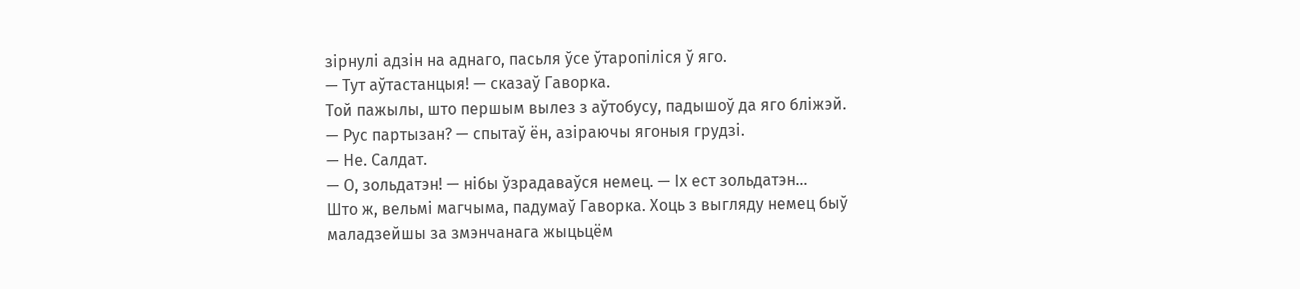зірнулі адзін на аднаго, пасьля ўсе ўтаропіліся ў яго.
— Тут аўтастанцыя! — сказаў Гаворка.
Той пажылы, што першым вылез з аўтобусу, падышоў да яго бліжэй.
— Рус партызан? — спытаў ён, азіраючы ягоныя грудзі.
— Не. Салдат.
— О, зольдатэн! — нібы ўзрадаваўся немец. — Іх ест зольдатэн…
Што ж, вельмі магчыма, падумаў Гаворка. Хоць з выгляду немец быў маладзейшы за змэнчанага жыцьцём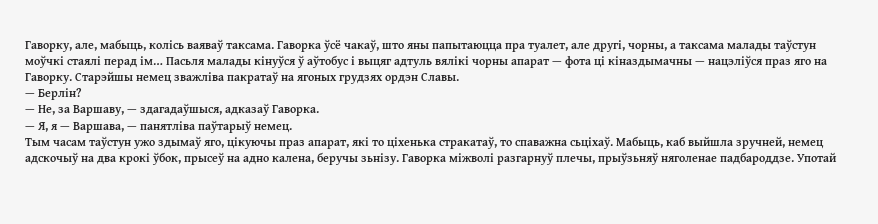Гаворку, але, мабыць, колісь ваяваў таксама. Гаворка ўсё чакаў, што яны папытаюцца пра туалет, але другі, чорны, а таксама малады таўстун моўчкі стаялі перад ім… Пасьля малады кінуўся ў аўтобус і выцяг адтуль вялікі чорны апарат — фота ці кіназдымачны — нацэліўся праз яго на Гаворку. Старэйшы немец зважліва пакратаў на ягоных грудзях ордэн Славы.
— Берлін?
— Не, за Варшаву, — здагадаўшыся, адказаў Гаворка.
— Я, я — Варшава, — панятліва паўтарыў немец.
Тым часам таўстун ужо здымаў яго, цікуючы праз апарат, які то ціхенька стракатаў, то спаважна сьціхаў. Мабыць, каб выйшла зручней, немец адскочыў на два крокі ўбок, прысеў на адно калена, беручы зьнізу. Гаворка міжволі разгарнуў плечы, прыўзьняў няголенае падбароддзе. Употай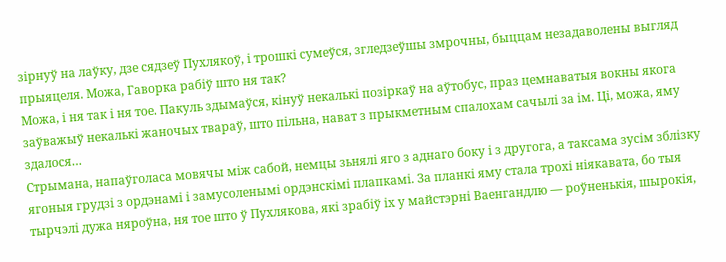зірнуў на лаўку, дзе сядзеў Пухлякоў, і трошкі сумеўся, згледзеўшы змрочны, быццам незадаволены выгляд прыяцеля. Можа, Гаворка рабіў што ня так?
Можа, і ня так і ня тое. Пакуль здымаўся, кінуў некалькі позіркаў на аўтобус, праз цемнаватыя вокны якога заўважыў некалькі жаночых твараў, што пільна, нават з прыкметным спалохам сачылі за ім. Ці, можа, яму здалося…
Стрымана, напаўголаса мовячы між сабой, немцы зьнялі яго з аднаго боку і з другога, а таксама зусім зблізку ягоныя грудзі з ордэнамі і замусоленымі ордэнскімі плапкамі. За планкі яму стала трохі ніякавата, бо тыя тырчэлі дужа няроўна, ня тое што ў Пухлякова, які зрабіў іх у майстэрні Ваенгандлю — роўненькія, шырокія,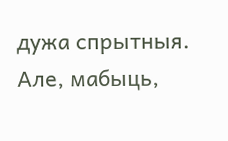дужа спрытныя. Але, мабыць,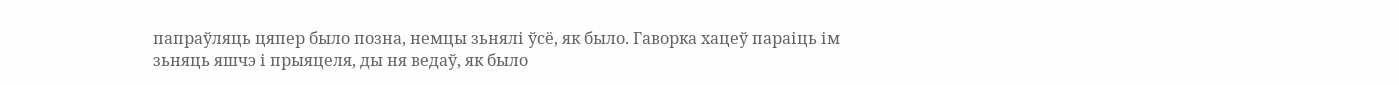папраўляць цяпер было позна, немцы зьнялі ўсё, як было. Гаворка хацеў параіць ім зьняць яшчэ і прыяцеля, ды ня ведаў, як было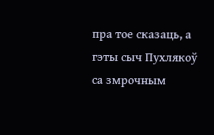пра тое сказаць, а гэты сыч Пухлякоў са змрочным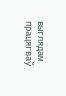выглядам працягваў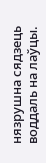нязрушна сядзець воддаль на лаўцы.